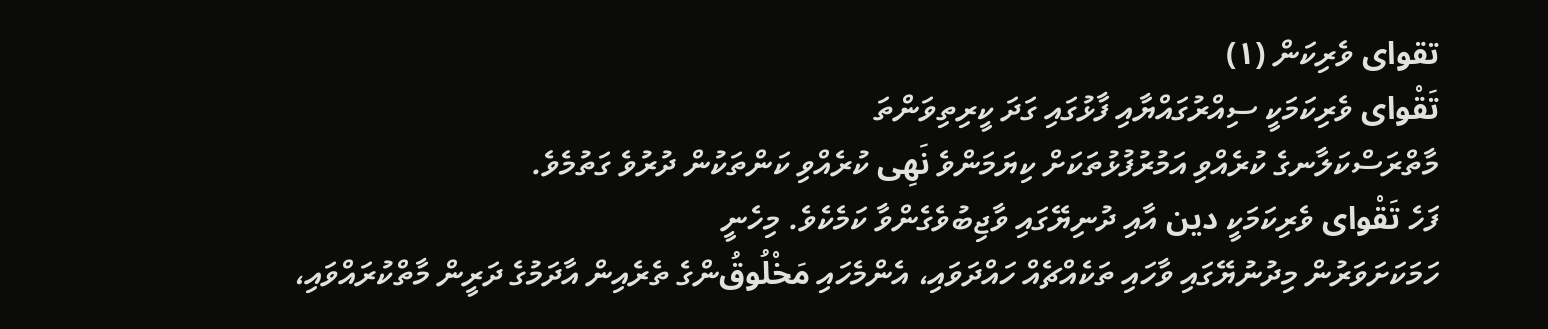تقواى ވެރިކަން (١)
تَقْواى ވެރިކަމަކީ ސިއްރުގައްޔާއި ފާޅުގައި ގަދަ ކީރިތިވަންތަ
މާތްރަސްކަލާނގެ ކުރެއްވި އަމުރުފުޅުތަކަށް ކިޔަމަންވެ نَهِى ކުރެއްވި ކަންތަކުން ދުރުވެ ގަތުމެވެ.
ފަހެ تَقْواى ވެރިކަމަކީ دين އާއި ދުނިޔޭގައި ވާޖިބުވެގެންވާ ކަމެކެވެ. މިހެނީ
ހަމަކަށަވަރުން މިދުނުޔޭގައި ވާހައި ތަކެއްޗެއް ހައްދަވައި، އެންމެހައި مَخْلُوقُންގެ ތެރެއިން އާދަމުގެ ދަރީން މާތްކުރައްވައި،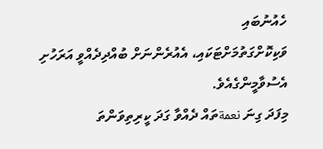ހެއުނުބައި
ވަކިކޮށްގަތުމަށްޓަކައި، އެއުރެންނަށް ބުއްދިދެއްވީ އަރަހުށި އެސުވާމީންގެއެވެ.
މިފަދަ ގިނަ نعمةތައް ދެއްވާ ގަދަ ކީރިތިވަންތަ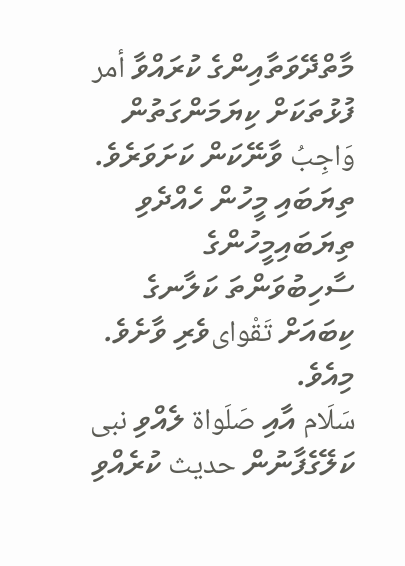މާތްދޭވަތާއިންގެ ކުރައްވާ أمر
ފުޅުތަކަށް ކިޔަމަންގަތުން وَاجِبُ ވާނޭކަން ކަށަވަރެވެ.
ތިޔަބައި މީހުން ހެއްދެވި ތިޔަބައިމީހުންގެ ސާހިބުވަންތަ ކަލާނގެ ކިބައަށް تَقْواىވެރި ވާށެވެ. މިއެވެ.
سَلَام އާއި صَلَواة ލެއްވި نبى ކަލޭގެފާނުން حديث ކުރެއްވި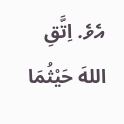އެވެ. اِتَّقِ
اللهَ حَيْثُمَا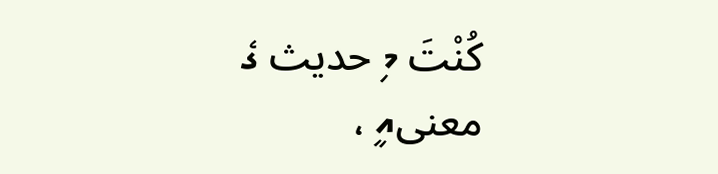كُنْتَ މި حديث ގެ معنىއީ ،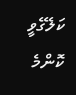ކަލޭގެވީ ކޮންމެ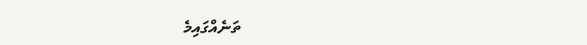ތަނެއްގައިމެ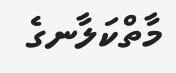މާތްކަލާނގެ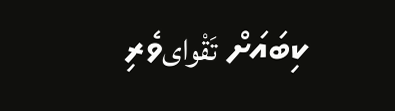ކިބައަށް تَقْواىވެރި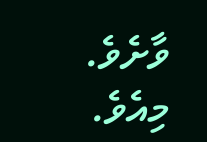ވާށެވެ. މިއެވެ.